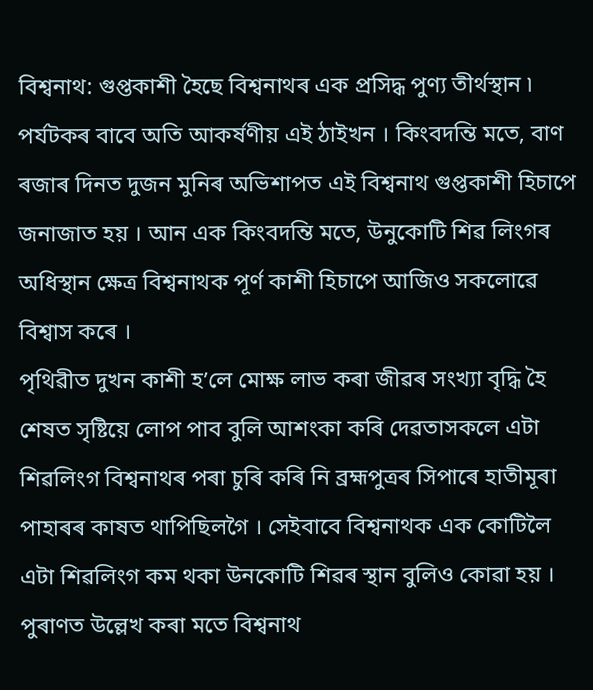বিশ্বনাথ: গুপ্তকাশী হৈছে বিশ্বনাথৰ এক প্ৰসিদ্ধ পুণ্য তীৰ্থস্থান ৷ পৰ্যটকৰ বাবে অতি আকৰ্ষণীয় এই ঠাইখন । কিংবদন্তি মতে, বাণ ৰজাৰ দিনত দুজন মুনিৰ অভিশাপত এই বিশ্বনাথ গুপ্তকাশী হিচাপে জনাজাত হয় । আন এক কিংবদন্তি মতে, উনুকোটি শিৱ লিংগৰ অধিস্থান ক্ষেত্ৰ বিশ্বনাথক পূৰ্ণ কাশী হিচাপে আজিও সকলোৱে বিশ্বাস কৰে ।
পৃথিৱীত দুখন কাশী হ’লে মোক্ষ লাভ কৰা জীৱৰ সংখ্যা বৃদ্ধি হৈ শেষত সৃষ্টিয়ে লোপ পাব বুলি আশংকা কৰি দেৱতাসকলে এটা শিৱলিংগ বিশ্বনাথৰ পৰা চুৰি কৰি নি ব্ৰহ্মপুত্ৰৰ সিপাৰে হাতীমূৰা পাহাৰৰ কাষত থাপিছিলগৈ । সেইবাবে বিশ্বনাথক এক কোটিলৈ এটা শিৱলিংগ কম থকা উনকোটি শিৱৰ স্থান বুলিও কোৱা হয় ।
পুৰাণত উল্লেখ কৰা মতে বিশ্বনাথ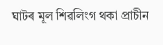ঘাটৰ মূল শিৱলিংগ থকা প্ৰাচীন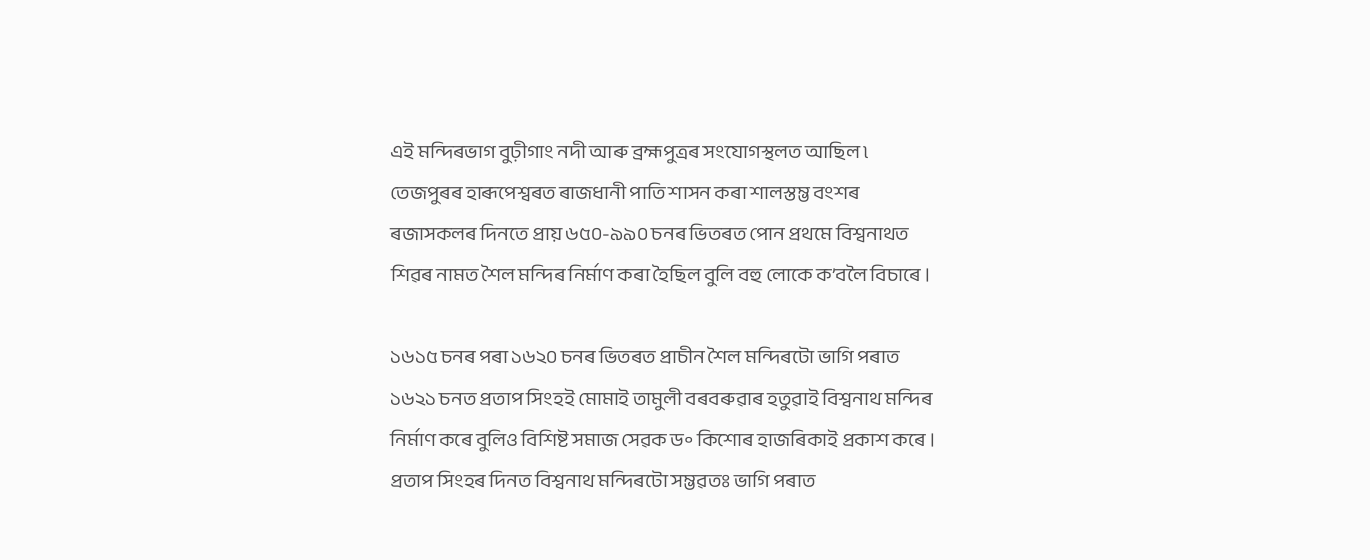এই মন্দিৰভাগ বুঢ়ীগাং নদী আৰু ব্ৰহ্মপুত্ৰৰ সংযোগস্থলত আছিল ৷ তেজপুৰৰ হাৰূপেশ্বৰত ৰাজধানী পাতি শাসন কৰা শালস্তম্ভ বংশৰ ৰজাসকলৰ দিনতে প্ৰায় ৬৫০-৯৯০ চনৰ ভিতৰত পোন প্ৰথমে বিশ্বনাথত শিৱৰ নামত শৈল মন্দিৰ নিৰ্মাণ কৰা হৈছিল বুলি বহু লোকে ক’বলৈ বিচাৰে ।

১৬১৫ চনৰ পৰা ১৬২০ চনৰ ভিতৰত প্ৰাচীন শৈল মন্দিৰটো ভাগি পৰাত ১৬২১ চনত প্ৰতাপ সিংহই মোমাই তামুলী বৰবৰুৱাৰ হতুৱাই বিশ্বনাথ মন্দিৰ নিৰ্মাণ কৰে বুলিও বিশিষ্ট সমাজ সেৱক ড৹ কিশোৰ হাজৰিকাই প্ৰকাশ কৰে । প্ৰতাপ সিংহৰ দিনত বিশ্বনাথ মন্দিৰটো সম্ভৱতঃ ভাগি পৰাত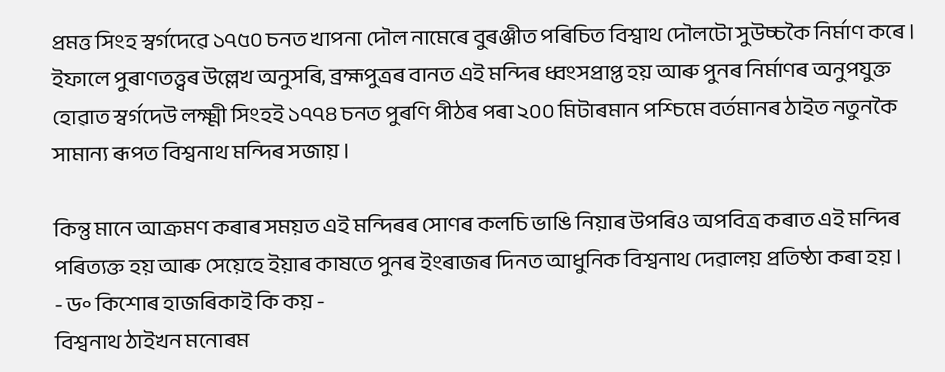প্ৰমত্ত সিংহ স্বৰ্গদেৱে ১৭৫০ চনত খাপনা দৌল নামেৰে বুৰঞ্জীত পৰিচিত বিশ্বাথ দৌলটো সুউচ্চকৈ নিৰ্মাণ কৰে ।
ইফালে পুৰাণতত্ত্বৰ উল্লেখ অনুসৰি, ব্ৰহ্মপুত্ৰৰ বানত এই মন্দিৰ ধ্বংসপ্ৰাপ্ত হয় আৰু পুনৰ নিৰ্মাণৰ অনুপযুক্ত হোৱাত স্বৰ্গদেউ লক্ষ্মী সিংহই ১৭৭৪ চনত পুৰণি পীঠৰ পৰা ২০০ মিটাৰমান পশ্চিমে বৰ্তমানৰ ঠাইত নতুনকৈ সামান্য ৰূপত বিশ্বনাথ মন্দিৰ সজায় ।

কিন্তু মানে আক্ৰমণ কৰাৰ সময়ত এই মন্দিৰৰ সোণৰ কলচি ভাঙি নিয়াৰ উপৰিও অপবিত্ৰ কৰাত এই মন্দিৰ পৰিত্যক্ত হয় আৰু সেয়েহে ইয়াৰ কাষতে পুনৰ ইংৰাজৰ দিনত আধুনিক বিশ্বনাথ দেৱালয় প্ৰতিষ্ঠা কৰা হয় ।
- ড৹ কিশোৰ হাজৰিকাই কি কয় -
বিশ্বনাথ ঠাইখন মনোৰম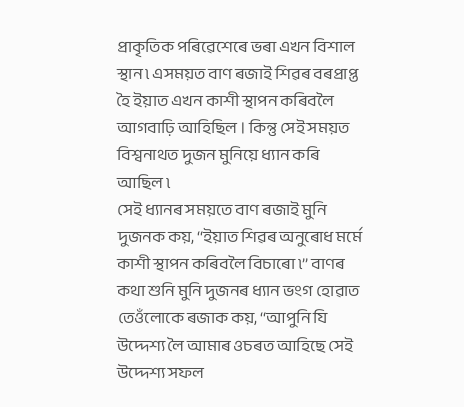প্ৰাকৃতিক পৰিৱেশেৰে ভৰা এখন বিশাল স্থান ৷ এসময়ত বাণ ৰজাই শিৱৰ বৰপ্ৰাপ্ত হৈ ইয়াত এখন কাশী স্থাপন কৰিবলৈ আগবাঢ়ি আহিছিল । কিন্তু সেই সময়ত বিশ্বনাথত দুজন মুনিয়ে ধ্যান কৰি আছিল ৷
সেই ধ্যানৰ সময়তে বাণ ৰজাই মুনি দুজনক কয়, ‘‘ইয়াত শিৱৰ অনুৰোধ মৰ্মে কাশী স্থাপন কৰিবলৈ বিচাৰো ৷’’ বাণৰ কথা শুনি মুনি দুজনৰ ধ্যান ভংগ হোৱাত তেওঁলোকে ৰজাক কয়, ‘‘আপুনি যি উদ্দেশ্য লৈ আমাৰ ওচৰত আহিছে সেই উদ্দেশ্য সফল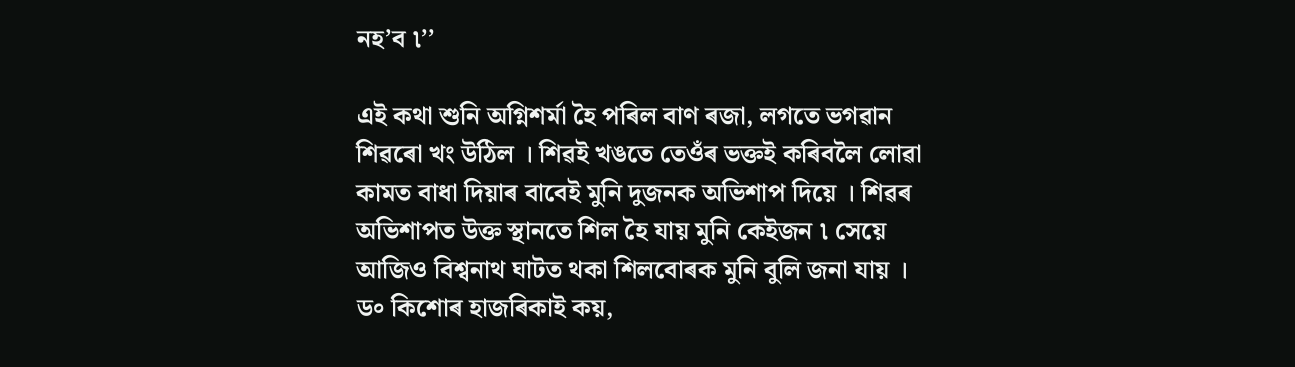নহ’ব ৷’’

এই কথা শুনি অগ্নিশৰ্মা হৈ পৰিল বাণ ৰজা, লগতে ভগৱান শিৱৰো খং উঠিল । শিৱই খঙতে তেওঁৰ ভক্তই কৰিবলৈ লোৱা কামত বাধা দিয়াৰ বাবেই মুনি দুজনক অভিশাপ দিয়ে । শিৱৰ অভিশাপত উক্ত স্থানতে শিল হৈ যায় মুনি কেইজন ৷ সেয়ে আজিও বিশ্বনাথ ঘাটত থকা শিলবোৰক মুনি বুলি জনা যায় ।
ড৹ কিশোৰ হাজৰিকাই কয়,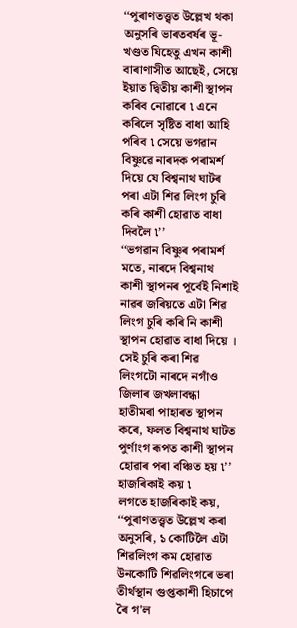‘‘পুৰাণতত্ত্বত উল্লেখ থকা অনুসৰি ভাৰতবৰ্ষৰ ভূ-খণ্ডত যিহেতু এখন কাশী বাৰাণাসীত আছেই, সেয়ে ইয়াত দ্বিতীয় কাশী স্থাপন কৰিব নোৱাৰে ৷ এনে কৰিলে সৃষ্টিত বাধা আহি পৰিব ৷ সেয়ে ভগৱান বিষ্ণুৱে নাৰদক পৰামৰ্শ দিয়ে যে বিশ্বনাথ ঘাটৰ পৰা এটা শিৱ লিংগ চুৰি কৰি কাশী হোৱাত বাধা দিবলৈ ৷’’
‘‘ভগৱান বিষ্ণুৰ পৰামৰ্শ মতে, নাৰদে বিশ্বনাথ কাশী স্থাপনৰ পূৰ্বেই নিশাই নাৱৰ জৰিয়তে এটা শিৱ লিংগ চুৰি কৰি নি কাশী স্থাপন হোৱাত বাধা দিয়ে । সেই চুৰি কৰা শিৱ লিংগটো নাৰদে নগাঁও জিলাৰ জখলাবন্ধা হাতীমৰা পাহাৰত স্থাপন কৰে, ফলত বিশ্বনাথ ঘাটত পুৰ্ণাংগ ৰূপত কাশী স্থাপন হোৱাৰ পৰা বঞ্চিত হয় ৷’’ হাজৰিকাই কয় ৷
লগতে হাজৰিকাই কয়, ‘‘পুৰাণতত্ত্বত উল্লেখ কৰা অনুসৰি, ১ কোটিলৈ এটা শিৱলিংগ কম হোৱাত উনকোটি শিৱলিংগৰে ভৰা তীৰ্থস্থান গুপ্তকাশী হিচাপে ৰৈ গ'ল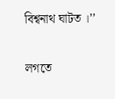বিশ্বনাথ ঘাটত ।’’

লগতে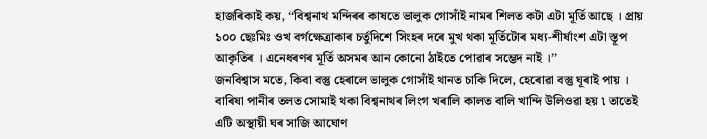হাজৰিকাই কয়, ‘‘বিশ্বনাথ মন্দিৰৰ কাষতে ভালুক গোসাঁই নামৰ শিলত কটা এটা মূৰ্তি আছে । প্ৰায় ১০০ ছেঃমিঃ ওখ বৰ্গক্ষেত্ৰাকাৰ চৰ্তুদিশে সিংহৰ দৰে মুখ থকা মূৰ্তিটোৰ মধ্য-শীৰ্ষাংশ এটা স্তূপ আকৃতিৰ । এনেধৰণৰ মূৰ্তি অসমৰ আন কোনো ঠাইতে পোৱাৰ সম্ভেদ নাই ।’’
জনবিশ্বাস মতে, কিবা বস্তু হেৰালে ভালুক গোসাঁই থানত চাকি দিলে, হেৰোৱা বস্তু ঘূৰাই পায় । বাৰিষা পানীৰ তলত সোমাই থকা বিশ্বনাথৰ লিংগ খৰালি কালত বালি খান্দি উলিওৱা হয় ৷ তাতেই এটি অস্থায়ী ঘৰ সাজি আঘোণ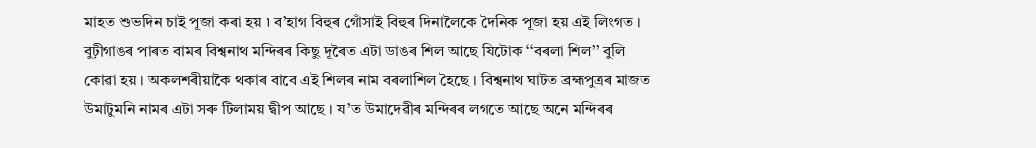মাহত শুভদিন চাই পূজা কৰা হয় ৷ ব’হাগ বিহুৰ গোঁসাই বিহুৰ দিনালৈকে দৈনিক পূজা হয় এই লিংগত ।
বুঢ়ীগাঙৰ পাৰত বামৰ বিশ্বনাথ মন্দিৰৰ কিছু দূৰৈত এটা ডাঙৰ শিল আছে যিটোক ‘‘বৰলা শিল’’ বুলি কোৱা হয় । অকলশৰীয়াকৈ থকাৰ বাবে এই শিলৰ নাম বৰলাশিল হৈছে । বিশ্বনাথ ঘাটত ব্ৰহ্মপুত্ৰৰ মাজত উমাটুমনি নামৰ এটা সৰু টিলাময় দ্বীপ আছে । য’ত উমাদেৱীৰ মন্দিৰৰ লগতে আছে অনে মন্দিৰৰ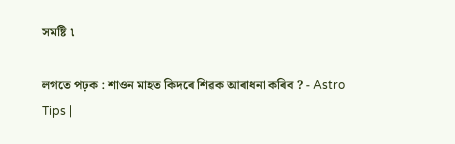সমষ্টি ৷

লগতে পঢ়ক : শাওন মাহত কিদৰে শিৱক আৰাধনা কৰিব ? - Astro Tips |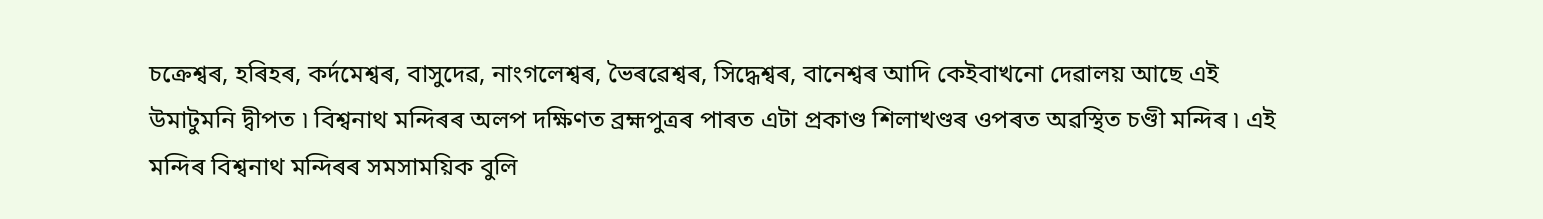চক্ৰেশ্বৰ, হৰিহৰ, কৰ্দমেশ্বৰ, বাসুদেৱ, নাংগলেশ্বৰ, ভৈৰৱেশ্বৰ, সিদ্ধেশ্বৰ, বানেশ্বৰ আদি কেইবাখনো দেৱালয় আছে এই উমাটুমনি দ্বীপত ৷ বিশ্বনাথ মন্দিৰৰ অলপ দক্ষিণত ব্ৰহ্মপুত্ৰৰ পাৰত এটা প্ৰকাণ্ড শিলাখণ্ডৰ ওপৰত অৱস্থিত চণ্ডী মন্দিৰ ৷ এই মন্দিৰ বিশ্বনাথ মন্দিৰৰ সমসাময়িক বুলি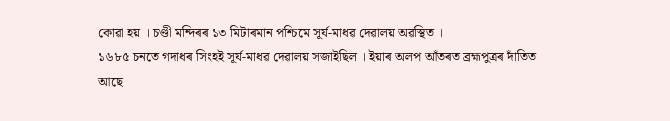কোৱা হয় । চণ্ডী মন্দিৰৰ ১৩ মিটাৰমান পশ্চিমে সূৰ্য-মাধৱ দেৱালয় অৱস্থিত ।
১৬৮৫ চনতে গদাধৰ সিংহই সূৰ্য-মাধৱ দেৱালয় সজাইছিল । ইয়াৰ অলপ আঁতৰত ব্ৰহ্মপুত্ৰৰ দাঁতিত আছে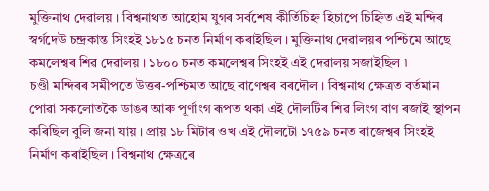মুক্তিনাথ দেৱালয় । বিশ্বনাথত আহোম যুগৰ সৰ্বশেষ কীৰ্তিচিহ্ন হিচাপে চিহ্নিত এই মন্দিৰ স্বৰ্গদেউ চন্দ্ৰকান্ত সিংহই ১৮১৫ চনত নিৰ্মাণ কৰাইছিল । মুক্তিনাথ দেৱালয়ৰ পশ্চিমে আছে কমলেশ্বৰ শিৱ দেৱালয় । ১৮০০ চনত কমলেশ্বৰ সিংহই এই দেৱালয় সজাইছিল ৷
চণ্ডী মন্দিৰৰ সমীপতে উত্তৰ-পশ্চিমত আছে বাণেশ্বৰ বৰদৌল । বিশ্বনাথ ক্ষেত্ৰত বৰ্তমান পোৱা সকলোতকৈ ডাঙৰ আৰু পূৰ্ণাংগ ৰূপত থকা এই দৌলটিৰ শিৱ লিংগ বাণ ৰজাই স্থাপন কৰিছিল বুলি জনা যায় । প্ৰায় ১৮ মিটাৰ ওখ এই দৌলটো ১৭৫৯ চনত ৰাজেশ্বৰ সিংহই নিৰ্মাণ কৰাইছিল । বিশ্বনাথ ক্ষেত্ৰৰে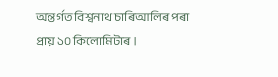অন্তৰ্গত বিশ্বনাথ চাৰিআলিৰ পৰা প্ৰায় ১০ কিলোমিটাৰ ।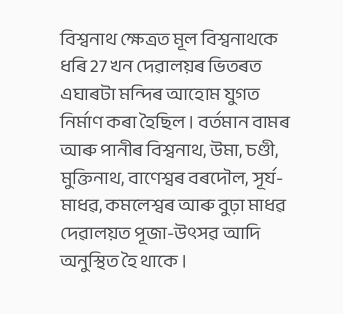বিশ্বনাথ ক্ষেত্ৰত মূল বিশ্বনাথকে ধৰি 27 খন দেৱালয়ৰ ভিতৰত এঘাৰটা মন্দিৰ আহোম যুগত নিৰ্মাণ কৰা হৈছিল । বৰ্তমান বামৰ আৰু পানীৰ বিশ্বনাথ, উমা, চণ্ডী, মুক্তিনাথ, বাণেশ্বৰ বৰদৌল, সূৰ্য-মাধৱ, কমলেশ্বৰ আৰু বুঢ়া মাধৱ দেৱালয়ত পূজা-উৎসৱ আদি অনুস্থিত হৈ থাকে ।